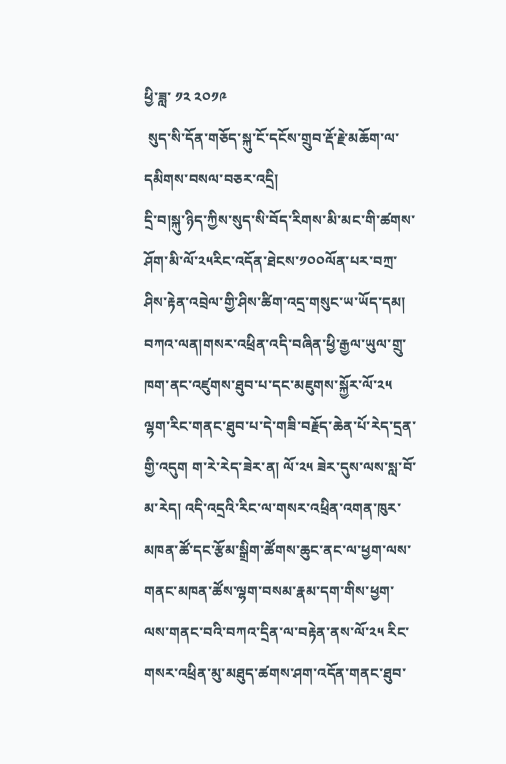ཕྱི་ཟླ་ ༡༢ ༢༠༡༩
 སུད་སི་དོན་གཅོད་སྐུ་ངོ་དངོས་གྲུབ་རྡོ་རྗེ་མཆོག་ལ་དམིགས་བསལ་བཅར་འདྲི།
དྲི་བ།སྐུ་ཉིད་ཀྱིས་སུད་སི་བོད་རིགས་མི་མང་གི་ཚགས་ཤོག་མི་ལོ་༢༥རིང་འདོན་ཐེངས་༡༠༠ལོན་པར་བཀྲ་ཤིས་རྟེན་འབྲེལ་གྱི་ཤིས་ཚིག་འདྲ་གསུང་ཡ་ཡོད་དམ། བཀའ་ལན།གསར་འཕྲིན་འདི་བཞིན་ཕྱི་རྒྱལ་ཡུལ་གྲུ་ཁག་ནང་འཛུགས་ཐུབ་པ་དང་མཇུགས་སྐྱོར་ལོ་༢༥ ལྷག་རིང་གནང་ཐུབ་པ་དེ་གཟི་བརྗོད་ཆེན་པོ་རེད་དྲན་གྱི་འདུག ག་རེ་རེད་ཟེར་ན། ལོ་༢༥ ཟེར་དུས་ལས་སླ་བོ་མ་རེད། འདི་འདྲའི་རིང་ལ་གསར་འཕྲིན་འགན་ཁུར་མཁན་ཚོ་དང་རྩོམ་སྒྲིག་ཚོགས་ཆུང་ནང་ལ་ཕྱག་ལས་གནང་མཁན་ཚོས་ལྷག་བསམ་རྣམ་དག་གིས་ཕྱག་ལས་གནང་བའི་བཀའ་དྲིན་ལ་བརྟེན་ནས་ལོ་༢༥ རིང་གསར་འཕྲིན་མུ་མཐུད་ཚགས་ཤག་འདོན་གནང་ཐུབ་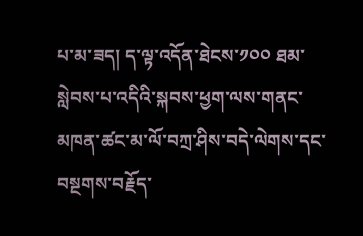པ་མ་ཟད། ད་ལྟ་འདོན་ཐེངས་༡༠༠ ཐམ་སླེབས་པ་འདིའི་སྐབས་ཕྱག་ལས་གནང་མཁན་ཚང་མ་ལོ་བཀྲ་ཤིས་བདེ་ལེགས་དང་བསྔགས་བརྗོད་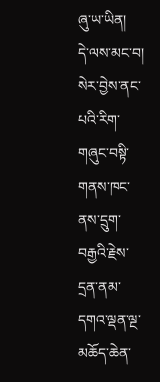ཞུ་ཡ་ཡིན།
དེ་ལས་མང་བ།
སེར་བྱེས་ནང་པའི་རིག་གཞུང་བསྟི་གནས་ཁང་ནས་དྲུག་བརྒྱའི་རྗེས་དྲན་ནམ་དགའ་ལྡན་ལྔ་མཆོད་ཆེན་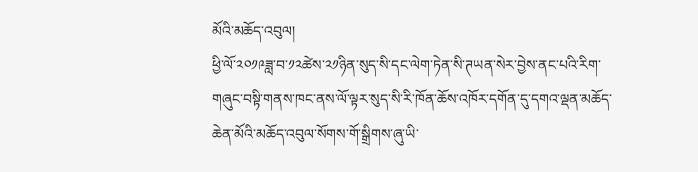མོའི་མཆོད་འབུལ།
ཕྱི་ལོ་༢༠༡༩ཟླ་བ་༡༢ཚེས་༢༡ཉིན་སུད་སི་དང་ལེག་ཏེན་སི་ཊཡན་སེར་བྱེས་ནང་པའི་རིག་གཞུང་བསྟི་གནས་ཁང་ནས་ལོ་ལྟར་སུད་སི་རི་ཁོན་ཆོས་འཁོར་དགོན་དུ་དགའ་ལྡན་མཆོད་ཆེན་མོའི་མཆོད་འབུལ་སོགས་གོ་སྒྲིགས་ཞུ་ཡི་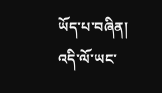ཡོད་པ་བཞིན། འདི་ལོ་ཡང་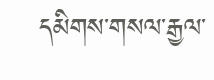དམིགས་གསལ་རྒྱལ་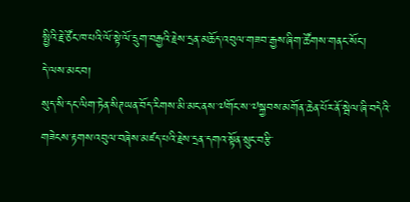སྤྱིའི་རྗེ་ཙོང་ཁ་པའི་ལོ་སྟེ་ལོ་དྲུག་བརྒྱའི་རྗེས་དྲན་མཆོད་འབུལ་གཟབ་རྒྱས་ཞིག་ཚོགས་གནང་སོང་།
དེ་ལས་མང་བ།
སུད་སི་དང་ལིག་ཏེན་སིཊཡན་བོད་རིགས་མི་མང་ནས་༧གོང་ས་༧སྐྱབས་མགོན་ཆེན་པོར་ནོ་སྦེལ་ཞི་བདེའི་གཟེངས་རྟགས་འབུལ་བཞེས་མཛད་པའི་རྗེས་དྲན་དགའ་སྟོན་སྲུང་བརྩི་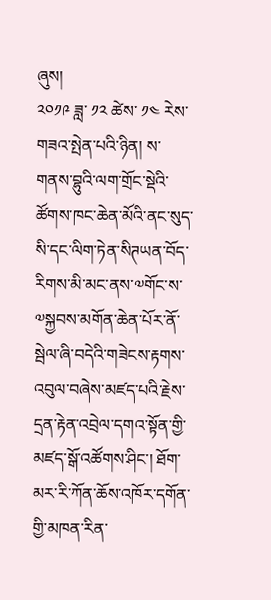ཞུས།
༢༠༡༩ ཟླ་ ༡༢ ཚེས་ ༡༤ རེས་གཟའ་སྤེན་པའི་ཉིན། ས་གནས་བྷུའི་ལག་གྲོང་སྡེའི་ཚོགས་ཁང་ཆེན་མོའི་ནང་སུད་སི་དང་ལིག་ཏེན་སིཊཡན་བོད་རིགས་མི་མང་ནས་༧གོང་ས་༧སྐྱབས་མགོན་ཆེན་པོར་ནོ་སྦེལ་ཞི་བདེའི་གཟེངས་རྟགས་འབུལ་བཞེས་མཛད་པའི་རྗེས་དྲན་རྟེན་འབྲེལ་དགའ་སྟོན་གྱི་མཛད་སྒོ་འཚོགས་ཤིང་། ཐོག་མར་རི་ཀོན་ཆོས་འཁོར་དགོན་གྱི་མཁན་རིན་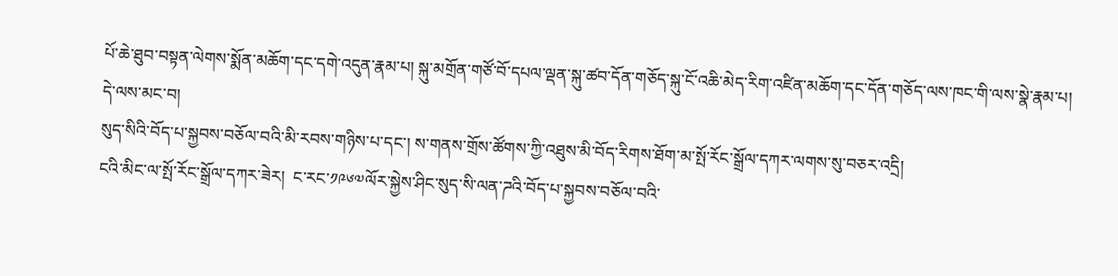པོ་ཆེ་ཐུབ་བསྟན་ལེགས་སྨོན་མཆོག་དང་དགེ་འདུན་རྣམ་པ། སྐུ་མགྲོན་གཙོ་བོ་དཔལ་ལྡན་སྐུ་ཚབ་དོན་གཅོད་སྐུ་ངོ་འཆི་མེད་རིག་འཛིན་མཆོག་དང་དོན་གཅོད་ལས་ཁང་གི་ལས་སྣེ་རྣམ་པ།
དེ་ལས་མང་བ།
སུད་སིའི་བོད་པ་སྐྱབས་བཅོལ་བའི་མི་རབས་གཉིས་པ་དང་། ས་གནས་གྲོས་ཚོགས་ཀྱི་འཐུས་མི་བོད་རིགས་ཐོག་མ་སྤོ་རོང་སྒྲོལ་དཀར་ལགས་སུ་བཅར་འདྲི།
ངའི་མིང་ལ་སྤོ་རོང་སྒྲོལ་དཀར་ཟེར།  ང་རང་༡༩༦༧ལོར་སྐྱེས་ཤིང་སུད་སི་ལན་ཌའི་བོད་པ་སྐྱབས་བཅོལ་བའི་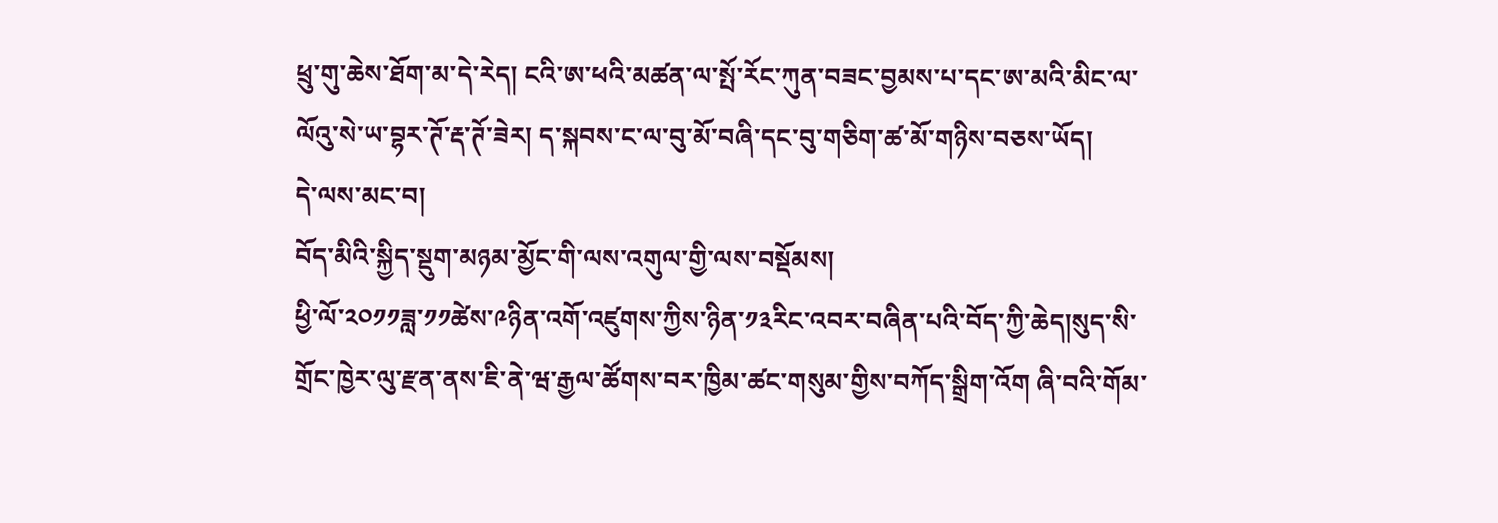ཕྲུ་གུ་ཆེས་ཐོག་མ་དེ་རེད། ངའི་ཨ་ཕའི་མཚན་ལ་སྤོ་རོང་ཀུན་བཟང་བྱམས་པ་དང་ཨ་མའི་མིང་ལ་ལོའུ་སེ་ཡ་བྷར་ཊོ་རྡ་ཊོ་ཟེར། ད་སྐབས་ང་ལ་བུ་མོ་བཞི་དང་བུ་གཅིག་ཚ་མོ་གཉིས་བཅས་ཡོད།
དེ་ལས་མང་བ།
བོད་མིའི་སྐྱིད་སྡུག་མཉམ་མྱོང་གི་ལས་འགུལ་གྱི་ལས་བསྡོམས།
ཕྱི་ལོ་༢༠༡༡ཟླ་༡༡ཚེས་༩ཉིན་འགོ་འཛུགས་ཀྱིས་ཉིན་༡༣རིང་འབར་བཞིན་པའི་བོད་ཀྱི་ཆེད།སུད་སི་གྲོང་ཁྱེར་ལུ་རྫན་ནས་ཇི་ནེ་ཝ་རྒྱལ་ཚོགས་བར་ཁྱིམ་ཚང་གསུམ་གྱིས་བཀོད་སྒྲིག་འོག ཞི་བའི་གོམ་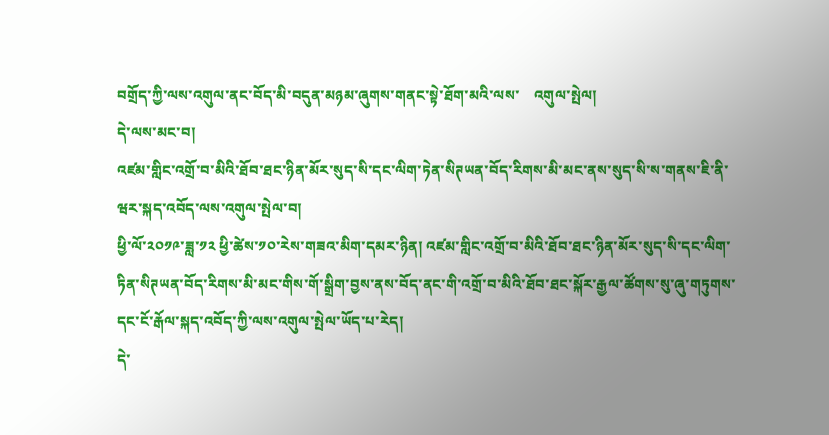བགྲོད་ཀྱི་ལས་འགུལ་ནང་བོད་མི་བདུན་མཉམ་ཞུགས་གནང་སྟེ་ཐོག་མའི་ལས་    འགུལ་སྤེལ།
དེ་ལས་མང་བ།
འཛམ་གླིང་འགྲོ་བ་མིའི་ཐོབ་ཐང་ཉིན་མོར་སུད་སི་དང་ལིག་ཏེན་སིཊཡན་བོད་རིགས་མི་མང་ནས་སུད་སི་ས་གནས་ཇི་ནི་ཝར་སྐད་འབོད་ལས་འགུལ་སྤེལ་བ།
ཕྱི་ལོ་༢༠༡༩་ཟླ་༡༢ ཕྱི་ཚེས་༡༠་རེས་གཟའ་མིག་དམར་ཉིན། འཛམ་གླིང་འགྲོ་བ་མིའི་ཐོབ་ཐང་ཉིན་མོར་སུད་སི་དང་ལིག་ཏིན་སིཊཡན་བོད་རིགས་མི་མང་གིས་གོ་སྒྲིག་བྱས་ནས་བོད་ནང་གི་འགྲོ་བ་མིའི་ཐོབ་ཐང་སྐོར་རྒྱལ་ཚོགས་སུ་ཞུ་གཏུགས་དང་ངོ་རྒོལ་སྐད་འབོད་ཀྱི་ལས་འགུལ་སྤེལ་ཡོད་པ་རེད།
དེ་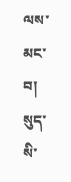ལས་མང་བ།
སུད་སི་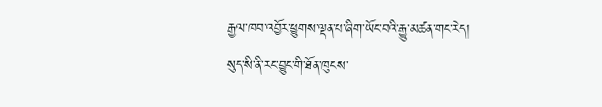རྒྱལ་ཁབ་འབྱོར་ཕྱུགས་ལྡན་པ་ཞིག་ཡོང་བའི་རྒྱུ་མཚན་གང་རེད།
སུད་སི་ནི་རང་བྱུང་གི་ཐོན་ཁུངས་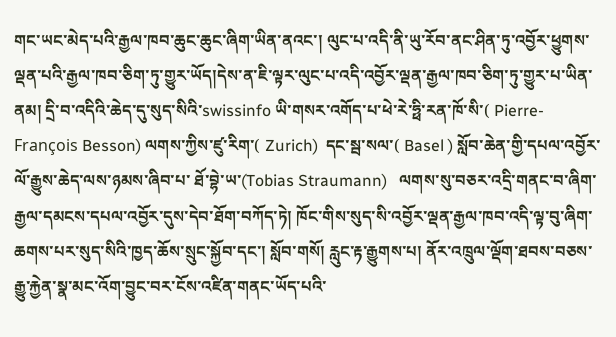གང་ཡང་མེད་པའི་རྒྱལ་ཁབ་ཆུང་ཆུང་ཞིག་ཡིན་ནའང་། ལུང་པ་འདི་ནི་ཡུ་རོབ་ནང་ཤིན་ཏུ་འབྱོར་ཕྱུགས་ལྡན་པའི་རྒྱལ་ཁབ་ཅིག་ཏུ་གྱུར་ཡོད།དེས་ན་ཇི་ལྟར་ལུང་པ་འདི་འབྱོར་ལྡན་རྒྱལ་ཁབ་ཅིག་ཏུ་གྱུར་པ་ཡིན་ནམ། དྲི་བ་འདིའི་ཆེད་དུ་སུད་སིའི་swissinfo ཡི་གསར་འགོད་པ་ཕེ་རེ་ཧྥི་རན་ཁོ་སི་( Pierre-François Besson) ལགས་ཀྱིས་ཛུ་རིག་( Zurich)  དང་སྦ་སལ་( Basel ) སློབ་ཆེན་གྱི་དཔལ་འབྱོར་ལོ་རྒྱུས་ཆེད་ལས་ཉམས་ཞིབ་པ་ ཐོ་བྷེ་ཡ་(Tobias Straumann)   ལགས་སུ་བཅར་འདྲི་གནང་བ་ཞིག་རྒྱལ་དམངས་དཔལ་འབྱོར་དུས་དེབ་ཐོག་བཀོད་ཏེ། ཁོང་གིས་སུད་སི་འབྱོར་ལྡན་རྒྱལ་ཁབ་འདི་ལྟ་བུ་ཞིག་ཆགས་པར་སུད་སིའི་ཁྱད་ཆོས་སྲུང་སྐྱོབ་དང་། སློབ་གསོ། རླུང་རྟ་རྒྱུགས་པ། ནོར་འཁྲུལ་ལྡོག་ཐབས་བཅས་རྒྱུ་རྐྱེན་སྣ་མང་འོག་བྱུང་བར་ངོས་འཛིན་གནང་ཡོད་པའི་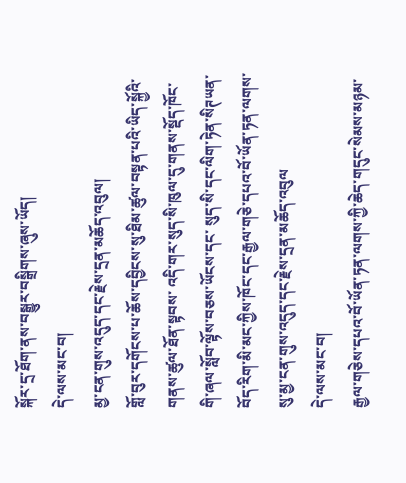སྐོར་དྲ་ཐོག་ནས་བསྒྱུར་བསྒྲིགས་ཞུས་ཡོད།
དེ་ལས་མང་བ།
མྱ་ངན་གུས་འདུད་དང་རྗེས་དྲན་མཆོད་འབུལ།
གློ་བུར་དགོངས་པ་ཆོས་དབྱིངས་སུ་ཐིམ་ཚུལ་བསྟན་པའི་ཡིད་སྐྱོའི་གནས་ཚུལ་ཐོན་སྟབས་ འདི་གར་སུད་སི་ཁུལ་དུ་གནས་སྡོད་ཁོང་གི་ཞལ་སློབ་ལྟོས་བཅས་ཡོངས་དང་ སུད་སི་དང་ལིག་ཏེན་སིཊཡན་བོད་རིག་མི་མང་ཀྱིས་ཁོང་དང་རྒྱལ་གཅེ་དཔའ་བོ་ཡོན་ཏན་ལགས་སུ་མྱ་ངན་གུས་འདུད་དང་རྗེས་དྲན་མཆོད་འབུལ
དེ་ལས་མང་བ།
རྒྱལ་གཅེས་དཔའ་བོ་ཡོན་ཏན་ལགས་ཀྱི་ཆེད་གདུང་སེམས་མཉམ་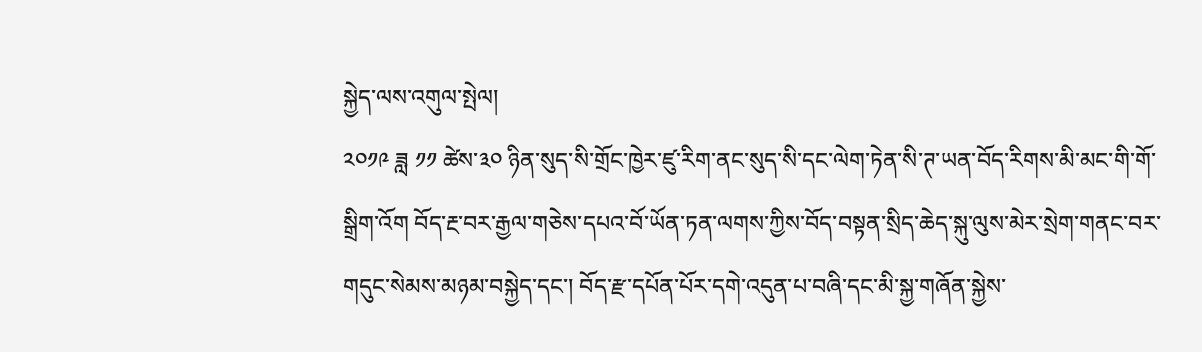སྐྱེད་ལས་འགུལ་སྤེལ།
༢༠༡༩ ཟླ ༡༡ ཚེས་༣༠ ཉིན་སུད་སི་གྲོང་ཁྱེར་ཛུ་རིག་ནང་སུད་སི་དང་ལེག་ཏེན་སི་ཊ་ཡན་བོད་རིགས་མི་མང་གི་གོ་སྒྲིག་འོག བོད་རྔ་བར་རྒྱལ་གཅེས་དཔའ་བོ་ཡོན་ཏན་ལགས་ཀྱིས་བོད་བསྟན་སྲིད་ཆེད་སྐུ་ལུས་མེར་སྲེག་གནང་བར་གདུང་སེམས་མཉམ་བསྐྱེད་དང་། བོད་རྫ་དཔོན་པོར་དགེ་འདུན་པ་བཞི་དང་མི་སྐྱ་གཞོན་སྐྱེས་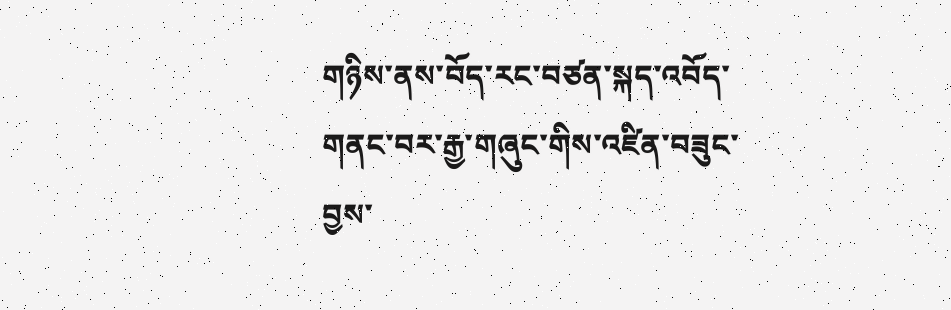གཉིས་ནས་བོད་རང་བཙན་སྐད་འབོད་གནང་བར་རྒྱ་གཞུང་གིས་འཛིན་བཟུང་བྱས་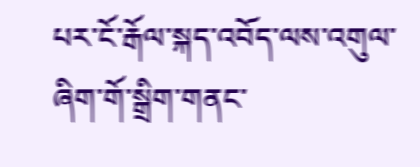པར་ངོ་རྒོལ་སྐད་འབོད་ལས་འགུལ་ཞིག་གོ་སྒྲིག་གནང་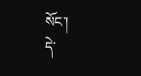སོང་།
དེ་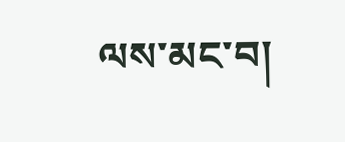ལས་མང་བ།